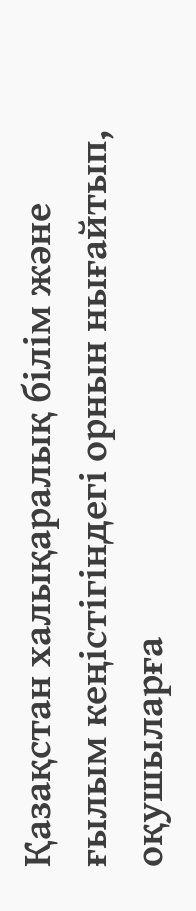Қазақстан халықаралық білім және ғылым кеңістігіндегі орнын нығайтып, оқушыларға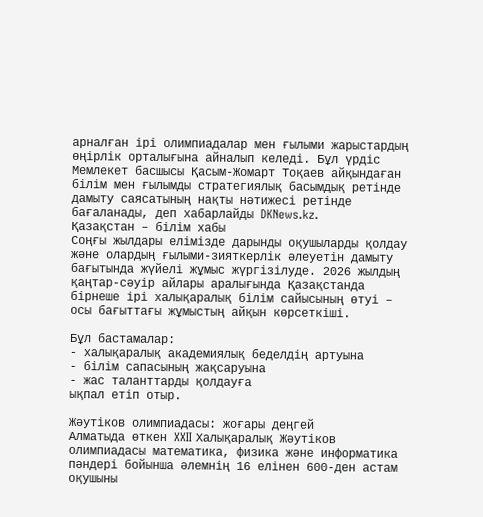арналған ірі олимпиадалар мен ғылыми жарыстардың өңірлік орталығына айналып келеді. Бұл үрдіс Мемлекет басшысы Қасым-Жомарт Тоқаев айқындаған білім мен ғылымды стратегиялық басымдық ретінде дамыту саясатының нақты нәтижесі ретінде бағаланады, деп хабарлайды DKNews.kz.
Қазақстан – білім хабы
Соңғы жылдары елімізде дарынды оқушыларды қолдау және олардың ғылыми-зияткерлік әлеуетін дамыту бағытында жүйелі жұмыс жүргізілуде. 2026 жылдың қаңтар-сәуір айлары аралығында Қазақстанда бірнеше ірі халықаралық білім сайысының өтуі – осы бағыттағы жұмыстың айқын көрсеткіші.

Бұл бастамалар:
- халықаралық академиялық беделдің артуына
- білім сапасының жақсаруына
- жас таланттарды қолдауға
ықпал етіп отыр.

Жәутіков олимпиадасы: жоғары деңгей
Алматыда өткен XXII Халықаралық Жәутіков олимпиадасы математика, физика және информатика пәндері бойынша әлемнің 16 елінен 600-ден астам оқушыны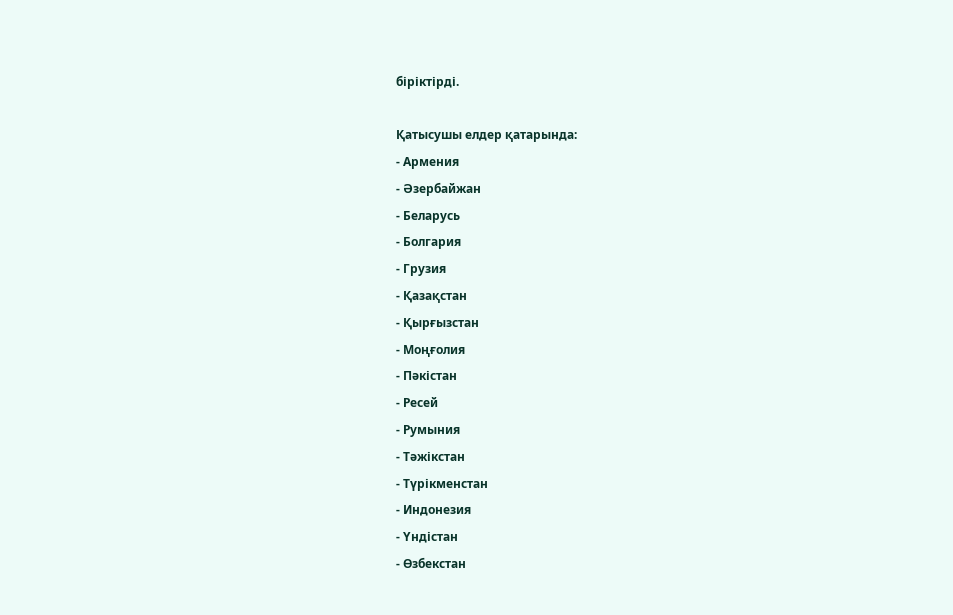біріктірді.

Қатысушы елдер қатарында:
- Армения
- Әзербайжан
- Беларусь
- Болгария
- Грузия
- Қазақстан
- Қырғызстан
- Моңғолия
- Пәкістан
- Ресей
- Румыния
- Тәжікстан
- Түрікменстан
- Индонезия
- Үндістан
- Өзбекстан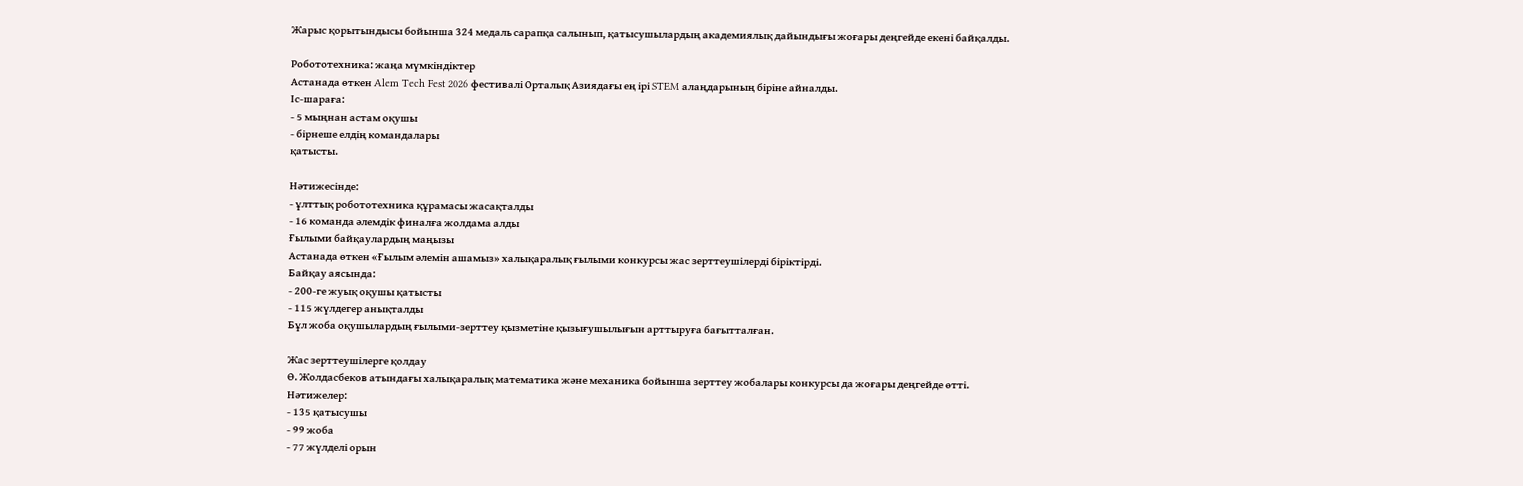Жарыс қорытындысы бойынша 324 медаль сарапқа салынып, қатысушылардың академиялық дайындығы жоғары деңгейде екені байқалды.

Робототехника: жаңа мүмкіндіктер
Астанада өткен Alem Tech Fest 2026 фестивалі Орталық Азиядағы ең ірі STEM алаңдарының біріне айналды.
Іс-шараға:
- 5 мыңнан астам оқушы
- бірнеше елдің командалары
қатысты.

Нәтижесінде:
- ұлттық робототехника құрамасы жасақталды
- 16 команда әлемдік финалға жолдама алды
Ғылыми байқаулардың маңызы
Астанада өткен «Ғылым әлемін ашамыз» халықаралық ғылыми конкурсы жас зерттеушілерді біріктірді.
Байқау аясында:
- 200-ге жуық оқушы қатысты
- 115 жүлдегер анықталды
Бұл жоба оқушылардың ғылыми-зерттеу қызметіне қызығушылығын арттыруға бағытталған.

Жас зерттеушілерге қолдау
Ө. Жолдасбеков атындағы халықаралық математика және механика бойынша зерттеу жобалары конкурсы да жоғары деңгейде өтті.
Нәтижелер:
- 135 қатысушы
- 99 жоба
- 77 жүлделі орын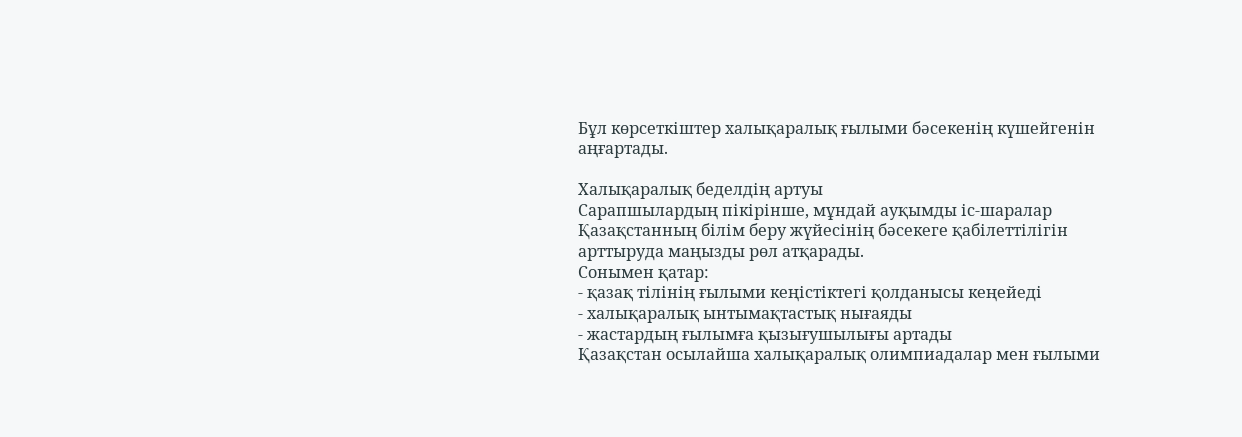Бұл көрсеткіштер халықаралық ғылыми бәсекенің күшейгенін аңғартады.

Халықаралық беделдің артуы
Сарапшылардың пікірінше, мұндай ауқымды іс-шаралар Қазақстанның білім беру жүйесінің бәсекеге қабілеттілігін арттыруда маңызды рөл атқарады.
Сонымен қатар:
- қазақ тілінің ғылыми кеңістіктегі қолданысы кеңейеді
- халықаралық ынтымақтастық нығаяды
- жастардың ғылымға қызығушылығы артады
Қазақстан осылайша халықаралық олимпиадалар мен ғылыми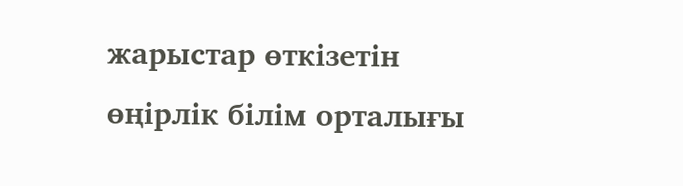жарыстар өткізетін өңірлік білім орталығы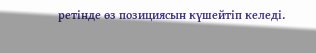ретінде өз позициясын күшейтіп келеді.